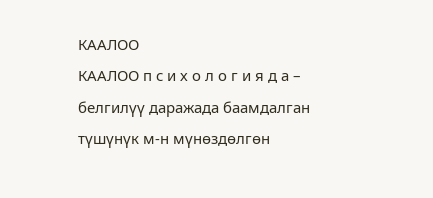КААЛОО
КААЛОО п с и х о л о г и я д а – белгилүү даражада баамдалган түшүнүк м-н мүнөздөлгөн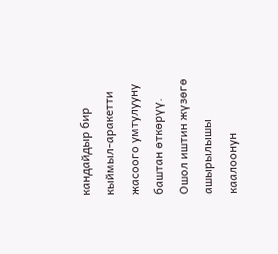кандайдыр бир кыймыл-аракетти жасоого умтулууну баштан өткөрүү. Ошол иштин жүзөгө ашырылышы каалоонун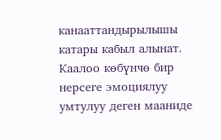канааттандырылышы катары кабыл алынат. Каалоо көбүнчө бир нерсеге эмоциялуу умтулуу деген мааниде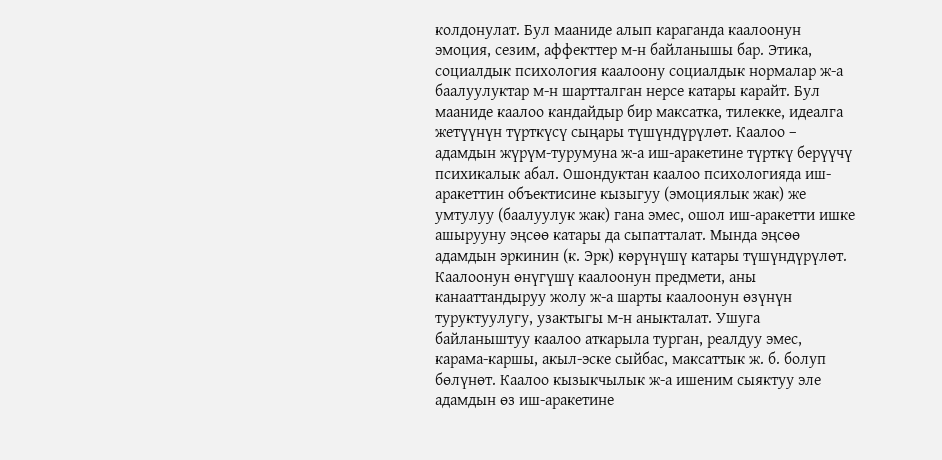колдонулат. Бул мааниде алып караганда каалоонун эмоция, сезим, аффекттер м-н байланышы бар. Этика, социалдык психология каалоону социалдык нормалар ж-а баалуулуктар м-н шартталган нерсе катары карайт. Бул мааниде каалоо кандайдыр бир максатка, тилекке, идеалга жетүүнүн түрткүсү сыңары түшүндүрүлөт. Каалоо – адамдын жүрүм-турумуна ж-а иш-аракетине түрткү берүүчү психикалык абал. Ошондуктан каалоо психологияда иш-аракеттин объектисине кызыгуу (эмоциялык жак) же умтулуу (баалуулук жак) гана эмес, ошол иш-аракетти ишке ашырууну эңсөө катары да сыпатталат. Мында эңсөө адамдын эркинин (к. Эрк) көрүнүшү катары түшүндүрүлөт. Каалоонун өнүгүшү каалоонун предмети, аны канааттандыруу жолу ж-а шарты каалоонун өзүнүн туруктуулугу, узактыгы м-н аныкталат. Ушуга байланыштуу каалоо аткарыла турган, реалдуу эмес, карама-каршы, акыл-эске сыйбас, максаттык ж. б. болуп бөлүнөт. Каалоо кызыкчылык ж-а ишеним сыяктуу эле адамдын өз иш-аракетине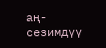аң-сезимдүү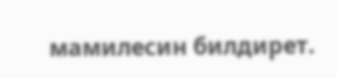мамилесин билдирет.